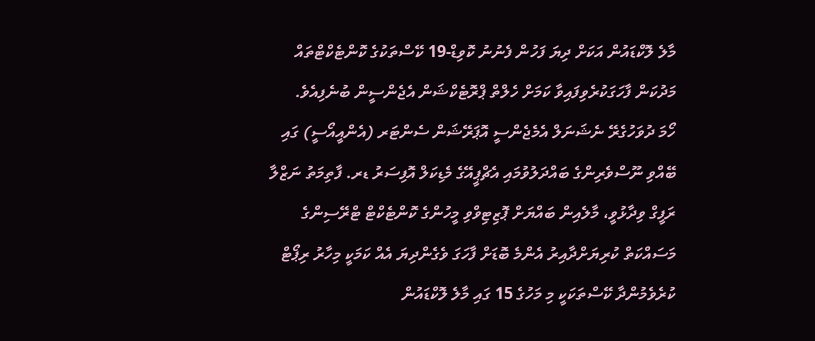މާލެ ލޮކްޑައުން އަކަށް ދިޔަ ފަހުން ފެނުނު ކޮވިޑް-19 ކޭސްތަކުގެ ކޮންޓެކްޓްތައް މަދުކަން ފާހަގަކުރެވިފައިވާ ކަމަށް ހެލްތް ޕްރޮޓެކްޝަން އެޖެންސީން ބުނެފިއެވެ.
ހޯމަ ދުވަހުގެރޭ ނެޝަނަލް އެމެޖެންސީ އޮޕަރޭޝަން ސެންޓަރ (އެންއީއޯސީ) ގައި ބޭއްވި ނޫސްވެރިންގެ ބައްދަލުވުމައި އެޗްޕީއޭގެ މެޑިކަލް އޮފިސަރު ޑރ. ފާތިމަތު ނަޒްލާ ރަފީގް ވިދާޅުވީ، މާލެއިން ބައްޔަށް ޕޮޒިޓިވްވި މީހުންގެ ކޮންޓެކްޓް ޓްރޭސިންގެ މަސައްކަތް ކުރިޔަށްދާއިރު އެންމެ ބޮޑަށް ފާހަގަ ވެގެންދިޔަ އެއް ކަމަކީ މިހާރު ރިޕޯޓް ކުރެވެމުންދާ ކޭސްތަކަކީ މި މަހުގެ 15 ގައި މާލެ ލޮކްޑައުން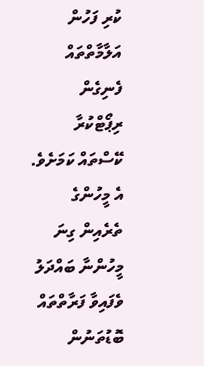ކުރި ފަހުން އަލާމާތްތައް ފެނިގެން ރިޕޯޓްކުރާ ކޭސްތައް ކަމަށެވެ.
އެ މީހުންގެ ތެރެއިން ގިނަ މީހުންނާ ބައްދަލު ވެފައިވާ ފަރާތްތައް ބޮޑުތަނުން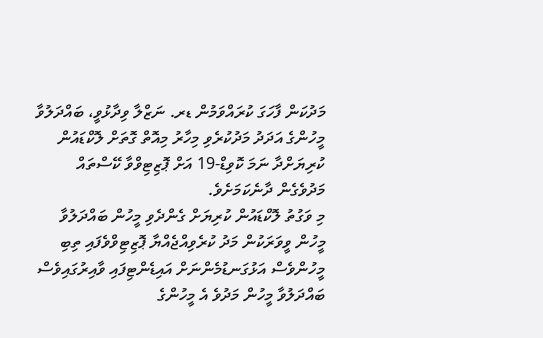މަދުކަން ފާހަގަ ކުރައްވަމުން ޑރ. ނަޒްލާ ވިދާޅުވީ، ބައްދަލުވާ މީހުންގެ އަދަދު މަދުކުރެވި މިހާރު މިއޮތް ގޮތަށް ލޮކްޑައުން ކުރިޔަށްދާ ނަމަ ކޮވިޑް-19 އަށް ޕޮޒިޓިވްވާ ކޭސްތައް މަދުވެގެން ދާނެކަމަށެވެ.
މި ވަގުތު ލޮކްޑައުން ކުރިޔަށް ގެންދެވި މީހުން ބައްދަލުވާ މީހުން ވީވަރަކުން މަދު ކުރެވިއްޖެއްޔާ ޕޮޒިޓިވްވެފައި ތިބި މީހުންވެސް އަޅުގަނޑުމެންނަށް އައިޑެންޓިފައި ވާއިރުގައިވެސް ބައްދަލުވާ މީހުން މަދުވެ އެ މީހުންގެ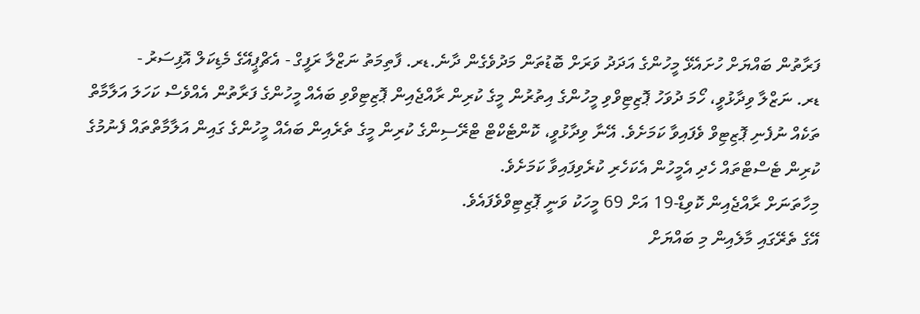ފަރާތުން ބައްޔަށް ހުށައެޅޭ މީހުންގެ އަދަދު ވަރަށް ބޮޑުތަން މަދުވެގެން ދާނެ.ޑރ. ފާތިމަތު ނަޒްލާ ރަފީގް - އެޗްޕީއޭގެ މެޑިކަލް އޮފިސަރު -
ޑރ. ނަޒްލާ ވިދާޅުވީ، ހޯމަ ދުވަހު ޕޮޒިޓިވްވި މީހުންގެ އިތުރުން މީގެ ކުރިން ރާއްޖެއިން ޕޮޒިޓިވްވި ބައެއް މީހުންގެ ފަރާތުން އެއްވެސް ކަހަލަ އަލާމާތް ތަކެއް ނުފެނި ޕޮޒިޓިވް ވެފައިވާ ކަމަށެވެ. އޭނާ ވިދާޅުވީ، ކޮންޓެކްޓް ޓްރޭސިންގެ ކުރިން މީގެ ތެރެއިން ބައެއް މީހުންގެ ގައިން އަލާމާތްތައް ފެނުމުގެ ކުރިން ޓެސްޓްތައް ހެދި އެމީހުން އެކަހެރި ކުރެވިފައިވާ ކަމަށެވެ.
މިހާތަނަށް ރާއްޖެއިން ކޮވިޑް-19 އަށް 69 މީހަކު ވަނީ ޕޮޒިޓިވްވެފައެވެ.
އޭގެ ތެރޭގައި މާލެއިން މި ބައްޔަށް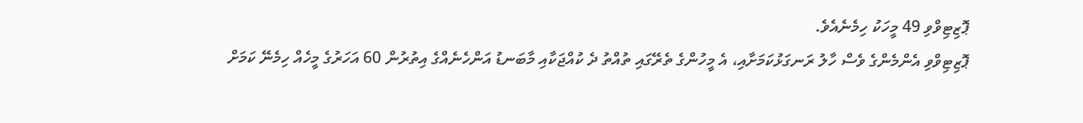ޕޮޒިޓިވްވި 49 މީހަކު ހިމެނެއެވެ.
ޕޮޒިޓިވްވި އެންމެންގެ ވެސް ހާލު ރަނގަޅުކަމަށާއި، އެ މީހުންގެ ތެރޭގައި ތުއްތު ދެ ކުއްޖަކާއި މާބަނޑު އަންހެނެއްގެ އިތުރުން 60 އަހަރުގެ މީހެއް ހިމެނޭ ކަމަށް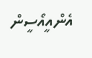އެންއީއޯސީން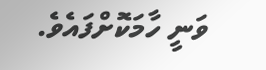ވަނީ ހާމަކޮށްފައެވެ.